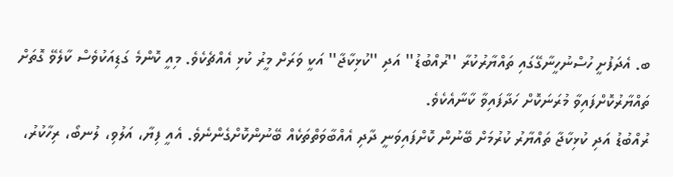ބ. އެދަފުށީ ހުސްނުހީނާގޭގައި ތައްޔާރުކުރާ ''ރުއްބުޑު'' އަދި ''ކުޅިކާޖާ'' އަކީ ވަރަށް މީރު ކުޅި އެއްޗެކެވެ. މިއީ ކޮންމެ ގަޑިއަކުވެސް ކާލެވޭ ގޮތަށް ތައްޔާރުކޮށްފައިވާ މުރަނަކޮށް ހަދާފައިވާ ކާނާއެކެވެ.
ރުއްބުޑު އަދި ކުޅިކާޖާ ތައްޔާރު ކުރުމަށް ބޭނުން ކޮށްފައިވަނީ ދާދި އެއްބާވަތްތަކެއް ބޭނުންކޮށްގެންނެވެ. އެއީ ފިޔާ، އަލުވި، ލުނބޯ، ރިހާކުރު،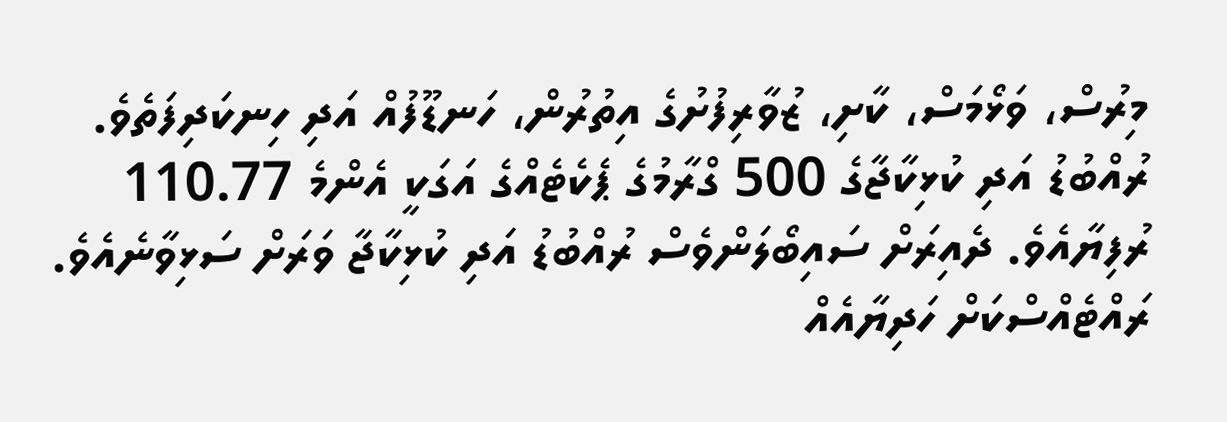މިރުސް، ވަޅޯމަސް، ކާށި، ޒުވާރިފުށުގެ އިތުރުން، ހަނޑޫފުއް އަދި ހިނކަދިފަތެވެ.
ރުއްބުޑު އަދި ކުޅިކާޖާގެ 500 ގްރާމުގެ ޕެކެޓެއްގެ އަގަކީ އެންމެ 110.77 ރުފިޔާއެވެ. ދެއިރަށް ސައިބޯލަންވެސް ރުއްބުޑު އަދި ކުޅިކާޖާ ވަރަށް ސަޅިވާނެއެވެ.
ރައްޓެއްސްކަށް ހަދިޔާއެއް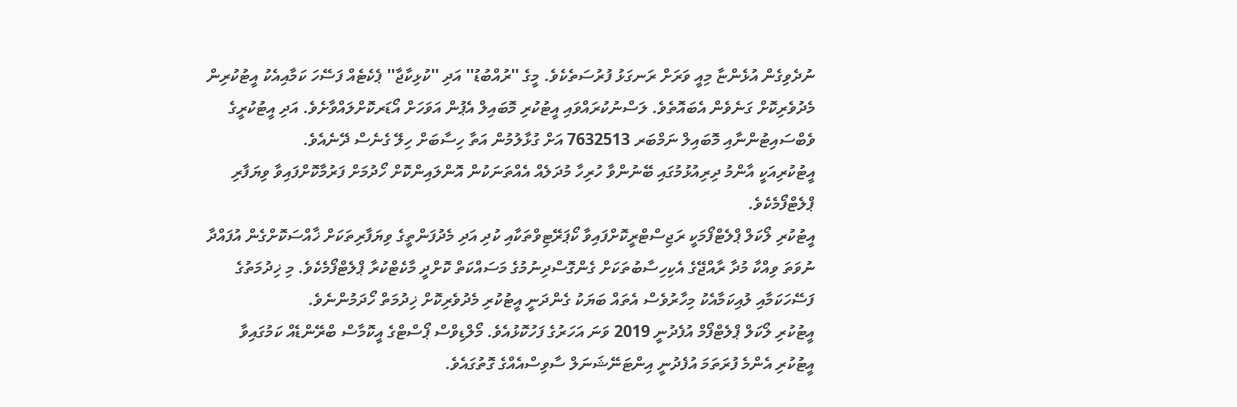ނުދެވިގެން އުޅެންޏާ މިއީ ވަރަށް ރަނގަޅު ފުރުސަތެކެވެ. މީގެ ''ރުއްބުޑު'' އަދި ''ކުޅިކާޖާ'' ޕެކެޓެއް ފަސޭހަ ކަމާއިއެކު އީޓުކުރިން މެދުވެރިކޮށް ގަނެވެން އެބައޮތެވެ. ލަސްނުކުރައްވައި އީޓުކުރި މޮބައިލް އެޕުން އަވަހަށް އޯޑަރކޮށްލައްވާށެވެ. އަދި އީޓުކުރީގެ ވެބްސައިޓުންނާއި މޮބައިލް ނަމްބަރ 7632513 އަށް ގުޅާލުމުން އަތާ ހިސާބަށް ހިލޭ ގެނެސް ދޭނެއެވެ.
އީޓުކުރިއަކީ އާންމު ދިރިއުޅުމުގައި ބޭނުންވާ ހުރިހާ މުދަލެއް އެއްތަނަކުން އޮންލައިންކޮށް ހޯދުމަށް ފަރުމާކޮށްފައިވާ ވިޔަފާރި ޕްލެޓްފޯމެކެވެ.
އީޓުކުރި ލޯކަލް ޕްލެޓްފޯމަކީ ރަޖިސްޓްރީކޮށްފައިވާ ކޯޕަރޭޓިވްތަކާއި ކުދި އަދި މެދުފަންތީގެ ވިޔަފާރިތަކަށް ޚާއްސަކޮށްގެން އުފައްދާ ނުވަތަ ވިއްކާ މުދާ ރާއްޖޭގެ އެކިހިސާބުތަކަށް ގެންގޮސްދިނުމުގެ މަސައްކަތް ކޮށްދީ މާކެޓްކުރާ ޕްލެޓްފޯމެކެވެ. މި ޚިދުމަތުގެ ފަސޭހަކަމާއި ލުއިކަމާއެކު މިހާރުވެސް އެތައް ބަޔަކު ގެންދަނީ އީޓުކުރި މެދުވެރިކޮށް ޚިދުމަތް ހޯދަމުންނެވެ.
އީޓުކުރި ލޯކަލް ޕްލެޓްފޯމް އުފެދުނީ 2019 ވަނަ އަހަރުގެ ފަހުކޮޅުއެވެ. މޯލްޑިވްސް ޕޯސްޓްގެ އީކޮމާސް ބްރޭންޑެއް ކަމުގައިވާ އީޓުކުރި އެންމެ ފުރަތަމަ އުފެދުނީ އިންޓަނޭޝަނަލް ސާވިސްއެއްގެ ގޮތުގައެވެ.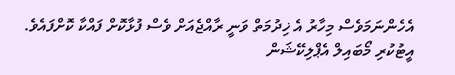އެހެންނަމަވެސް މިހާރު އެ ޚިދުމަތް ވަނީ ރާއްޖެއަށް ވެސް ފުޅާކޮށް ފައްކާ ކޮށްފައެވެ.
އީޓުކުރި މޯބައިލް އެޕްލިކޭޝަން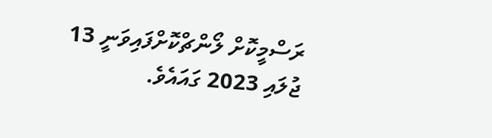ރަސްމީކޮށް ލޯންޗްކޮށްފައިވަނީ 13 ޖުލައި 2023 ގައައެވެ.